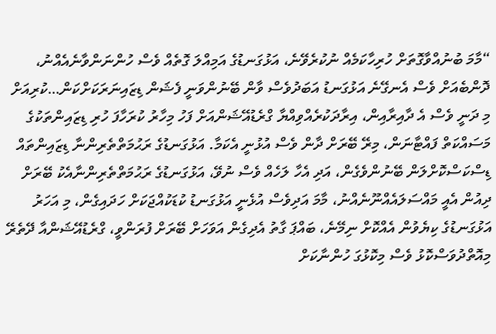“މާމަ ބުނުއްވާގޮތަށް ހުރިހާކަމެއް ނުކުރެވޭނެ، އަޅުގަނޑުގެ އަމިއްލަ ގޮތެއް ވެސް ހުންނަންވާނެއެއްނު، ދޮންބެއަށް ވެސް އެނގޭނެ އަޅުގަނޑު އަބަދުވެސް ވާން ބޭނުންވަނީ ފެޝަން ޑިޒައިނަރަކަށްކަން…ކުރިއަށް މި ދަނީ ވެސް އެ ދާއިރާއިން، އިރާދަކުރެއްވިއްޔާ ގްރެޑުއޭޝަންއަށް ފަހު މިހާރު ކުރަހާފަ ހުރި ޑިޒައިންތަކުގެ މަސައްކަތް ފައްޓާނަން، މިރޭ ބޭރަށް ދާން ވެސް އުޅުނީ އެކަމާ. އަޅުގަނޑުގެ ރަޙުމަތްތެރިންނާ ޑިޒައިންތައް ޑިސްކަސްކޮށްލަން ބޭނުންވެގެން، އަދި އެހާ ލަހެއް ވެސް ނުވޭ، އަޅުގަނޑުގެ ރަޙުމަތްތެރިންނާއެކު ބޭރަށް ދިއުން އެއީ މައްސަލައެއްނޫނެއްނު، މާމަ އަދިވެސް އުޅެނީ އަޅުގަނޑު ކުޑަކުއްޖަކަށް ހަދައިގެން، މި އަހަރު އަޅުގަނޑުގެ ކިޔެވުން އެއްކޮށް ނިމޭނެ، ބައްޕަ ގާތު އެދިގެން އަވަހަށް ބޭރަށް ފުރަންވީ، ގްރެޑުއޭޝަންއާ ދޭތެރޭ މިއޮތްދުވަސްކޮޅު ވެސް މިކޮޅުގަ ހުންނާކަށް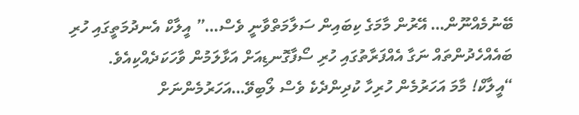ބޭނުމެއްނޫން… އޭރުން މާމަގެ ކިބައިން ސަލާމަތްވާނީ ވެސް…” އީލާކް އެނދުމަތީގައި ހުރި ބައެއްހެދުންތައް ނަގާ އެއްފަރާތުގައި ހުރި ސޯފާގޮނޑިއަށް އަޅާލަމުން ވާހަކަދެއްކިއެވެ.
“އީލާކް! މާމަ އަހަރުމެން ހުރިހާ ކުދިންދެކެ ވެސް ލޯބިވޭ…އަހަރުމެންނަށް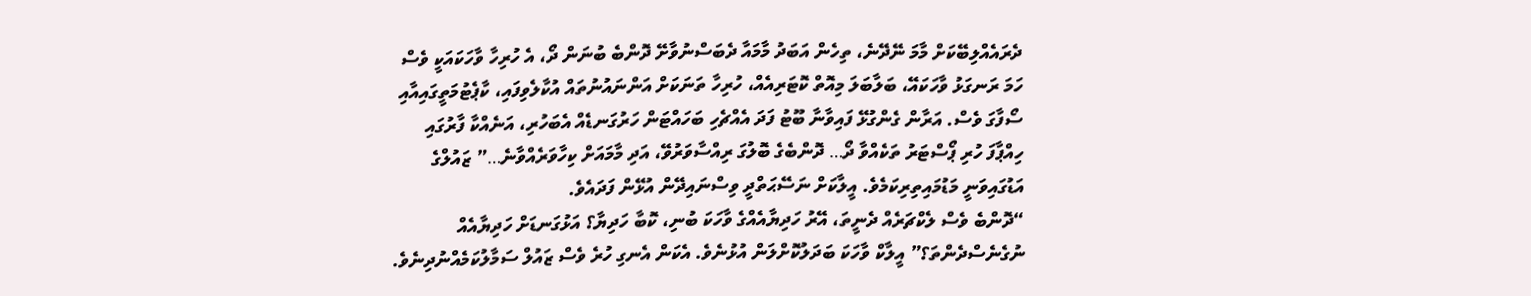ދެރައެއްލިބޭކަށް މާމަ ނޭދޭނެ، ތިހެން އަބަދު މާމައާ ދެބަސްނުވާށޭ ދޮންބެ ބުނަން ދޯ، އެ ހުރިހާ ވާހަކައަކީ ވެސް ހަމަ ރަނގަޅު ވާހަކައޭ، ބަލާބަލަ މިއޮތް ކޮޓަރިއެއް، ހުރިހާ ތަނަކަށް އަންނައުނުތައް އުކާލެވިފައި، ކާޕެޓުމަތީގައިއާއި ސޯފާގަ ވެސް. އަރާން ގެންގުޅޭ ފައިވާނާ ބޫޓު ފަދަ އެއްޗެހި ބަހައްޓަން ހަރުގަނޑެއް އެބަހުރި، އަނެއްކާ ފާރުގައި ހިއްޕާފަ ހުރި ޕޯސްޓަރު ތަކެއްވާ ދޯ… ދޮންބެގެ ބޮލުގަ ރިއްސާވަރުވޭ، އަދި މާމައަށް ކިހާވަރެއްވާނެ…” ޒައުލްގެ އަޑުގައިވަނީ މަޑުމައިތިރިކަމެވެ. އީލާކަށް ނަސޭޙަތްދީ ވިސްނައިދޭން އުޅޭން ފަދައެވެ.
“ދޮންބެ ވެސް ލެކްޗަރެއް ދެނީތަ، އޭރު ހަދިޔާއެއްގެ ވާހަކަ ބުނި، ކޮބާ ހަދިޔާ؟ އަޅުގަނޑަށް ހަދިޔާއެއް ނުގެނެސްދެންތަ؟” އީލާކް ވާހަކަ ބަދަލުކޮށްލަން އުޅުނެވެ. އެކަން އެނގި ހުރެ ވެސް ޒައުލް ސަމާލުކަމެއްނުދިނެވެ.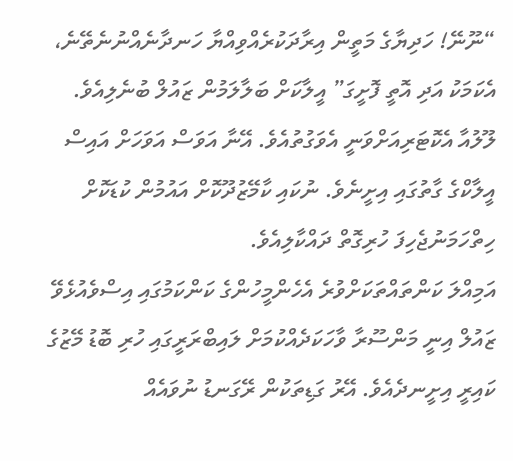“ނޫނޭ! ހަދިޔާގެ މަތީން އިރާދަކުރެއްވިއްޔާ ހަނދާނެއްނުނެތޭނެ، އެކަމަކު އަދި އޮތީ ފޮށީގަ” އީލާކަށް ބަލާލަމުން ޒައުލް ބުނެލިއެވެ. ލޫލުއާ އެކޮޓަރިއަށްވަނީ އެވަގުތުއެވެ. އޭނާ އަވަސް އަވަހަށް އައިސް އީލާކްގެ ގާތުގައި އިށީނެވެ. ނުކައި ކާމޭޒުދޫކޮށް އައުމުން ކުޑަކޮށް ހިތްހަމަނުޖެހިފަ ހުރިގޮތް ދައްކާލިއެވެ.
އަމިއްލަ ކަންތައްތަކަށްވުރެ އެހެންމީހުންގެ ކަންކަމުގައި އިސްވެއުޅެވޭ ޒައުލް އިނީ މަންސޫރާ ވާހަކަދެއްކުމަށް ލައިބްރަރީގައި ހުރި ބޮޑު މޭޒުގެ ކައިރީ އިށީނދެއެވެ. އޭރު ގަޑިތަކުން ރޭގަނޑު ނުވައެއް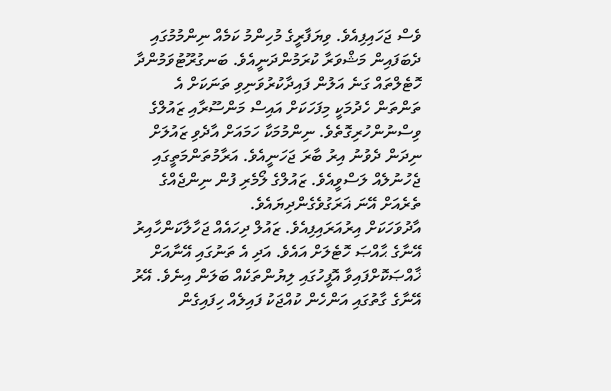ވެސް ޖަހައިފިއެވެ. ވިޔަފާރީގެ މުހިންމު ކަމެއް ނިންމުމުގައި ދެބަފައިން މަޝްވަރާ ކުރަމުންދަނީއެވެ. ބަނގުރޫޓުވަމުންދާ ހޮޓެލްތައް ގަނެ އަލުން ފައިދާކުރުވަނިވި ތަނަކަށް އެ ތަންތަން ހެދުމަކީ މިފަހަކަށް އައިސް މަންސޫރާއި ޒައުލްގެ ވިސްނުންހުރިގޮތެވެ. ނިންމުމަކާ ހަމައަށް އާދެވި ޒައުލަށް ނިދަން ދެވުނު އިރު ބާރަ ޖަހަނީއެވެ. އަރާމުތަންމަތީގައި ޖެހުނުލެއް ލަސްވީއެވެ. ޒައުލްގެ ލޯމެރި ފުން ނިންޖެއްގެ ތެރެއަށް އޭނަ ޣަރަގުވެގެންދިޔައެވެ.
އާދުވަހަކަށް އިރުއަރައިފިއެވެ. ޒައުލް ދިހައެއް ޖަހާލާކަންހާއިރު އޭނާގެ ޙާއްޞަ ހޮޓެލަށް އައެވެ. އަދި އެ ތަނުގައި އޭނާއަށް ޚާއްޞަކޮށްފައިވާ އޮފީހުގައި ލިޔުންތަކެއް ބަލަން އިނެވެ. އޭރު އޭނާގެ ގާތުގައި އަންހެން ކުއްޖަކު ފައިލެއް ހިފައިގެން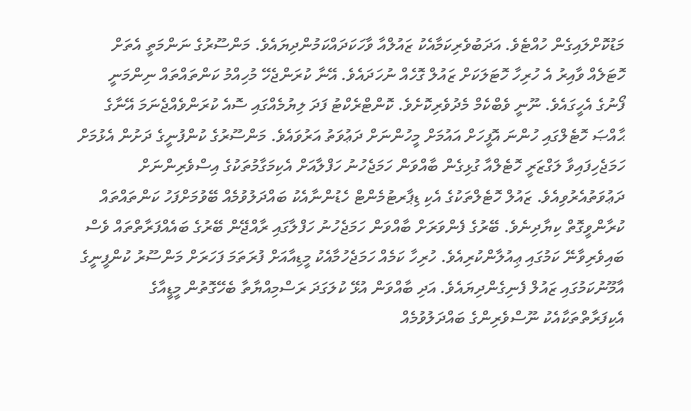މަޑުކޮށްލައިގެން ހުއްޓެވެ. އަދަބުވެރިކަމާއެކު ޒައުލްއާ ވާހަކަދައްކަމުންދިޔައެވެ. މަންސޫރުގެ ނަންމަތީ އެތަށް ހޮޓަލެއް ވާއިރު އެ ހުރިހާ ހޮޓަލަކަށް ޒައުލް ގޮހެއް ނުހަދައެވެ. އޭނާ ކުރަންޖެހޭ މުހިއްމު ކަންތައްތައް ނިންމަނީ ފޯނުގެ އެހީގައެވެ. ނޫނީ ވެބްކެމް މެދުވެރިކޮށެވެ. ކޮންޓްރެކްޓު ފަދަ ލިޔުމެއްގައި ސޮއެ ކުރަންވެއްޖެނަމަ އޭނާގެ ޙާއްޞަ ހޮޓެލްގައި ހުންނަ އޮފީހަށް އައުމަށް މީހުންނަށް ދަޢުވަތު އަރުވައެވެ. މަންސޫރުގެ ކުންފުނީގެ ދަށުން އެޅުމަށް ހަމަޖެހިފައިވާ ލަގްޒަރީ ހޮޓެލްއާ ގުޅިގެން ބާއްވަން ހަމަޖެހުނު ހަފްލާއަށް އެކިމަގާމުތަކުގެ އިސްވެރިންނަށް ދަޢުވަތުއެރުވިއެވެ. ޒައުލް ހޮޓެލްތަކުގެ އެކި ޑިޕާރޓުމެންޓް ހެޑުންނާއެކު ބައްދަލުވުމެއް ބޭވުމަށްފަހު ކަންތައްތައް ކުރާންވީގޮތް ކިޔާދިނެވެ. ބޭރުގެ ފެންވަރަށް ބާއްވަން ހަމަޖެހުނު ހަފްލާގައި ރާއްޖޭން ބޭރުގެ ބައެއްފަރާތްތައް ވެސް ބައިވެރިވާނޭ ކަމުގައި ޢިއުލާންކުރިއެވެ. ހުރިހާ ކަމެއް ހަމަޖެހުމާއެކު މީޑިއާއަށް ފުރަތަމަ ފަހަރަށް މަންސޫރު ކުންފީނީގެ އާމޫނުކަމުގައި ޒައުލް ފެނިގެންދިޔައެވެ. އަދި ބާއްވަން އުޅޭ ކުލަގަދަ ރަސްމިއްޔާތާ ބެހޭގޮތުން މީޑީއާގެ އެކިފަރާތްތަކާއެކު ނޫސްވެރިންގެ ބައްދަލުވުމެއް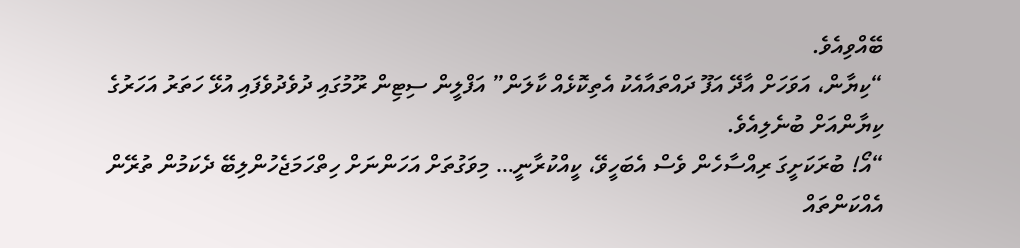ބޭއްވިއެވެ.
“ކިޔާން، އަވަހަށް އާދޭ އަފޫ ދައްތައާއެކު އެތިކޮޅެއް ކާލަން” އަފްލީން ސިޓިން ރޫމުގައި ދުވެދުވެފައި އުޅޭ ހަތަރު އަހަރުގެ ކިޔާންއަށް ބުނެލިއެވެ.
“އޯ! ބުރަކަށީގަ ރިއްސާހެން ވެސް އެބަހީވޭ، ކީއްކުރާނީ… މިވަގުތަށް އަހަންނަށް ހިތްހަމަޖެހުންލިބޭ ދެކަމުން ތުރޭން އެއްކަންތައް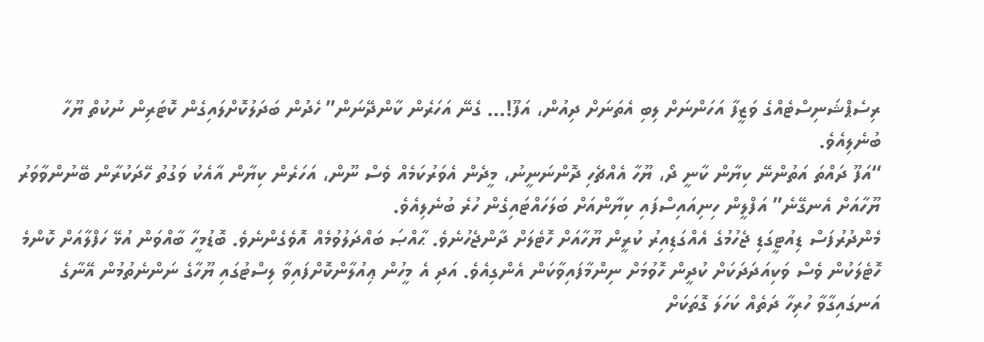ރިސެޕްޝަނިސްޓެއްގެ ވަޒީފާ އަހަންނަށް ލިބި އެތަނަށް ދިއުން، އަފޫ!… ގެނޭ އަހަރެން ކާންދޭނަން” ހެދުން ބަދަލުކޮށްލައިގެން ކޮޓަރިން ނުކުތް ޔޫހާ ބުނެލިއެވެ.
“އަފޫ ދައްތަ އަތުންނޭ ކިޔާން ކާނީ ދޯ، ޔޫހާ އެއްޗެހި ދޮންނަނީނު، މީދެން އެވަރުކަމެއް ވެސް ނޫން، އަހަރެން ކިޔާން އާއެކު ވަގުތު ހޭދަކުރާން ބޭނުންވާވަރު ޔޫހާއަށް އެނގޭނެ” އަފްލީން ހިނިއައިސްފައި ކިޔާންއަށް ބަލަހައްޓައިގެން ހުރެ ބުނެލިއެވެ.
މެންދުރުފަސް ޑިއުޓީގަޑި ޖެހުމުގެ އެއްގަޑިއިރު ކުރީން ޔޫހާއަށް ހޮޓެލަށް ދާންޖެހުނެވެ. ޙާއްޞަ ބައްދަލުވުމެއް އޮވެގެންނެވެ. ބޮޑުމީހާ ބާއްވަން އުޅޭ ހަފްލާއަށް ކޮންމެ ހޮޓެލަކުން ވެސް ވަކިއަދަދަކަށް ކުދީން ހޮވުމަށް ނިންމާފައިވާކަން އެންގިއެވެ. އަދި އެ މީހުން ޢިއުލާންކޮށްފައިވާ ލިސްޓުގައި ޔޫހާގެ ނަންނެތުމުން އޭނާގެ އަނގައިގާވާ ހުރިހާ ދަތެއް ކަހަލަ ގޮތަކަށް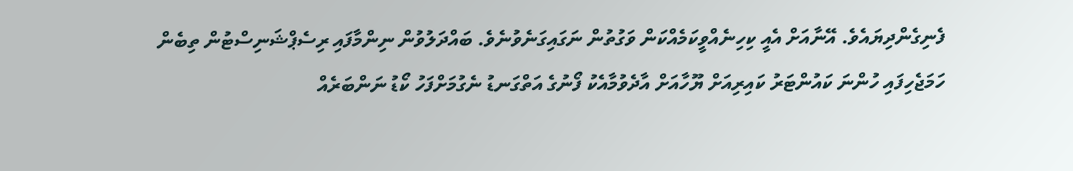ފެނިގެންދިޔައެވެ. އޭނާއަށް އެއީ ކިހިނެއްވީކަމެއްކަން ވަގުތުން ނަގައިގަނެވުނެވެ. ބައްދަލުވުން ނިންމާފައި ރިސެޕްޝަނިސްޓުން ތިބެން ހަމަޖެހިފައި ހުންނަ ކައުންޓަރު ކައިރިއަށް ޔޫހާއަށް އާދެވުމާއެކު ފޯނުގެ އަތްގަނޑު ނެގުމަށްފަހު ކޯޑު ނަންބަރެއް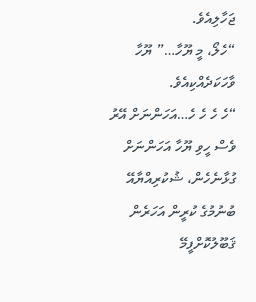ޖަހާލިއެވެ.
“ހެލޯ، މީ ޔޫހާ…” ޔޫހާ ވާހަކަދެއްކިއެވެ.
“ހެ ހެ ހެ ހެ…އަހަންނަށް އޭރު ވެސް ހީވި ޔޫހާ އަހަންނަށް ގުޅާނެހެން، ޝުކުރިއްޔާއޭ ބުނުމުގެ ކުރީން އަހަރެން ޤަބޫލުކޮށްފީމޭ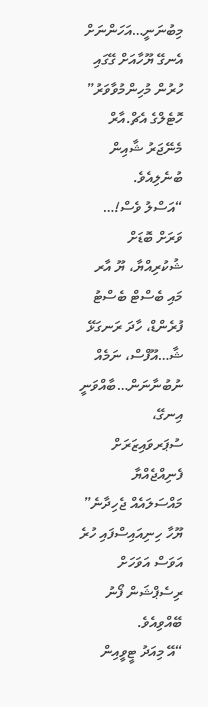މިބުނަނީ…އަހަންނަށް އެނގޭ ޔޫހާއަށް ގޭގައި ހުރުން މުހިންމުވާވަރު” ހޮޓެލްގެ އެޗް.އާރް މެނޭޖަރު ޝާއިން ބުނެލިއެވެ.
“އަސްލު ވެސް!… ވަރަށް ބޮޑަށް ޝުކުރިއްޔާ، ޔޫ އާރ މައި ބެސްޓް ބެސްޓު ފުރެންޑް، ހާދަ ރަނގަޅޭ ޝާ…އޫފްސް، ނަމެއް ނުބުނާނަން…ބާއްވަނީ އިނގޭ، ސުޕަރވައިޒަރަށް ފެނިއްޖެއްޔާ މައްސަލައެއް ޖެހިދާނެ” ޔޫހާ ހިނިއައިސްފައި ހުރެ އަވަސް އަވަހަށް ރިސެޕްޝަން ފޯނު ބޭއްވިއެވެ.
“އޭ މިއަދު ޓީވީއިން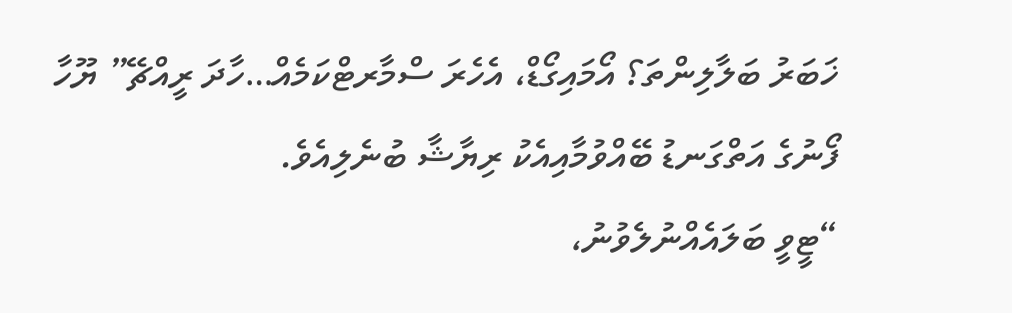ޚަބަރު ބަލާލިންތަ؟ އޯމައިގޯޑް، އެހެރަ ސްމާރޓްކަމެއް…ހާދަ ރީއްޗޭ” ޔޫހާ ފޯނުގެ އަތްގަނޑު ބޭއްވުމާއިއެކު ރިޔާޝާ ބުނެލިއެވެ.
“ޓީވީ ބަލައެއްނުލެވުނު،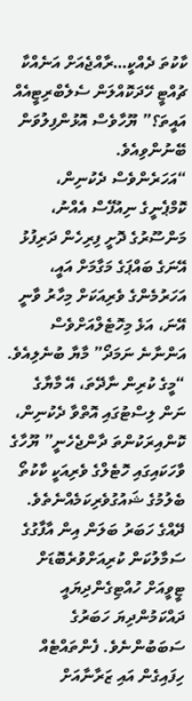ކާކުތަ ދެއްކީ…ރާއްޖެއަށް އަނެއްކާ ޗުއްޓީ ހޭދަކޮއްލަން ސެލެބްރިޓީއެއް އައީތަ؟” ޔޫހާވެސް އޮޅުންފިލުވަން ބޭނުންވިއެވެ.
“އަހަރެންވެސް ދެކުނިން، ކޮމްޕެނީގެ ނިއުފޭސް އެއްނު، މަންސޫރުގެ ދޮށީ ފިރިހެން ދަރިފުޅު އޭނަގެ ބައްޕަގެ މަގާމަށް އައީ، އަހަރުމެންގެ ވެރިއަކަށް މިހާރު ވާނީ އޭނަ، އަޅެ މިހޮޓެލްއަށްވެސް އަންނާނެ ނަމަދޯ” މާޔާ ބުނެލިއެވެ.
“މީގެ ކުރިން ނާދޭތަ، އޭ މާޔާގެ ނަން ލިސްޓުގައި އޮތްވާ ދެކުނިން، ކޮންއިރަކުންތަ ދާންޖެހެނީ” ޔޫހާގެ ވާހަކައިގައި ހޮޓެލްގެ ވެރިއަކީ ކާކުތޯ ބެލުމުގެ ޝައުގުވެރިކަމެއްނެތެވެ.
ދޭއްގެ ހަބަރު ބަލަން އިން އާފާގުގެ ސަމާލުކަން ކުރިއަށްވުރެބޮޑަށް ޓީވީއަށް ހުއްޓިގެންދިޔައީ ދައްކަމުންދިޔަ ހަބަރުގެ ސަބަބުންނެވެ. ފެންތައްޓެއް ހިފައިގެން އައި ޒަރާނާއަށް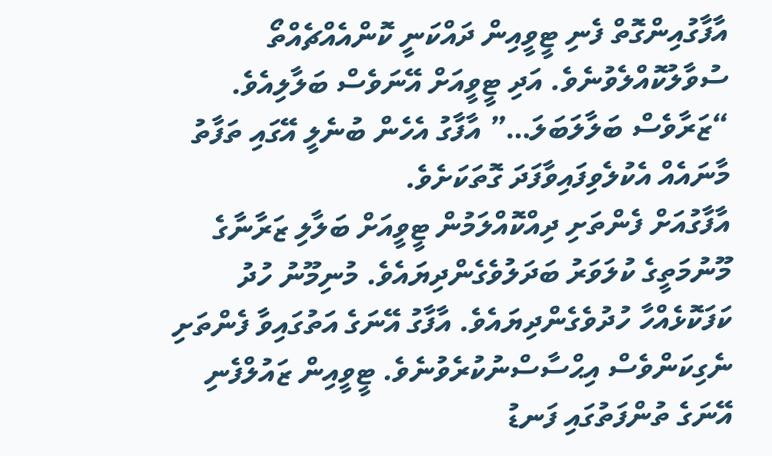އާފާގުއިންގޮތް ފެނި ޓީވީއިން ދައްކަނީ ކޮންއެއްޗެއްތޯ ސުވާލުކޮއްލެވުނެވެ. އަދި ޓީވީއަށް އޭނަވެސް ބަލާލިއެވެ.
“ޒަރާވެސް ބަލާލަބަލަ…” އާފާގު އެހެން ބުނެލީ އޭގައި ތަފާތު މާނައެއް އެކުލެވިފައިވާފަދަ ގޮތަކަށެވެ.
އާފާގުއަށް ފެންތަށި ދިއްކޮއްލަމުން ޓީވީއަށް ބަލާލި ޒަރާނާގެ މޫނުމަތީގެ ކުލަވަރު ބަދަލުވެގެންދިޔައެވެ. މުނިމޫނު ހުދު ކަފަކޮޅެއްހާ ހުދުވެގެންދިޔައެވެ. އާފާގު އޭނަގެ އަތުގައިވާ ފެންތަށި ނެގިކަންވެސް އިޙްސާސްނުކުރެވުނެވެ. ޓީވީއިން ޒައުލްފެނި އޭނަގެ ތުންފަތުގައި ފަނޑު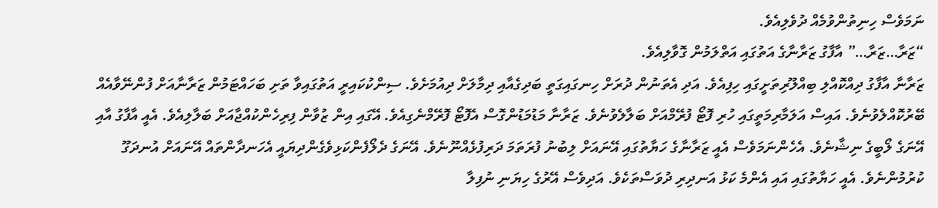ނަމަވެސް ހިނިތުންވުމެއް ދުވެލިއެވެ.
“ޒަރާ…ޒަރާ…” އާފާގު ޒަރާނާގެ އަތުގައި އަތްލަމުން ގޮވާލިއެވެ.
ޒަރާނާ އާފާގު ދިއްކޮއްލި ބިއްލޫރިތަށީގައި ހިފިއެވެ. އަދި އެތަނުން ދުރަށް ހިނގައިގަތީ ބަދިގެއާއި ދިމާލަށް ދިއުމަށެވެ. ސިންކުކައިރީ އަތުގައިވާ ތަށި ބަހައްޓަމުން ޒަރާނާއަށް ފުންނޭވާއެއް ބޭރުކޮއްލެވުނެވެ. އައިސް އަލަމާރިމަތީގައި ހުރި ފޮޓޯ ފުރޭމްއަށް ބަލާލެވުނެވެ. ޒަރާނާ މަޑުމަޑުންގޮސް އެފޮޓޯ ފޮރޭމްނެގިއެވެ. އޭގައި އިން ޒުވާން ފިރިހެންކުއްޖާއަށް ބަލާލިއެވެ. އެއީ އާފާގު އާއި އޭނަގެ ލޯބީގެ ނިޝާނެވެ. އެހެންނަމަވެސް އެއީ ޒަރާނާގެ ހަޔާތުގައި އޭނައަށް ލިބުނު ފުރަތަމަ ދަރިފުޅެއްނޫނެވެ. އޭނަގެ ދެލޯފެންކަޅިވެގެންދިޔައީ އެހަނދާންތައް އޭނައަށް އުނދަގޫ ކުރުމުންނެވެ. އެއީ ހަޔާތުގައި އައި އެންމެ ކަޅު އަނދިރި ދުވަސްތަކެވެ. އަދިވެސް އޭރުގެ ހިޔަނި ނުފިލާ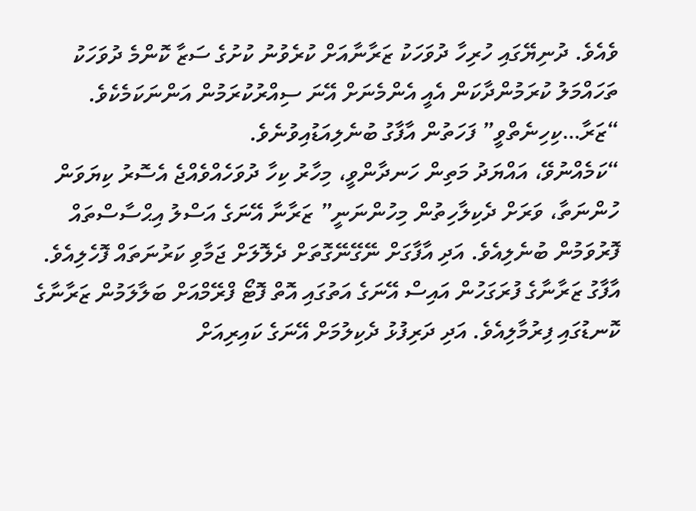ވެއެވެ. ދުނިޔޭގައި ހުރިހާ ދުވަހަކު ޒަރާނާއަށް ކުރެވުނު ކުށުގެ ސަޒާ ކޮންމެ ދުވަހަކު ތަހައްމަލު ކުރަމުންދާކަން އެއީ އެންމެނަށް އޭނަ ސިއްރުކުރަމުން އަންނަކަމެކެވެ.
“ޒަރާ…ކިހިނެތްވީ” ފަހަތުން އާފާގު ބުނެލިއަޑުއިވުނެވެ.
“ކަމެއްނުވޭ، އައްޔަދު މަތިން ހަނދާންވީ، މިހާރު ކިހާ ދުވަހެއްވެއްޖެ އެސޮރު ކިޔަވަން ހުންނަތާ، ވަރަށް ދެކިލާހިތުން މިހުންނަނީ” ޒަރާނާ އޭނަގެ އަސްލު އިޙްސާސްތައް ފޮރުވަމުން ބުނެލިއެވެ. އަދި އާފާގަށް ނޭގޭނޭގޮތަށް ދެލޮލަށް ޖަމާވި ކަރުނަތައް ފޮހެލިއެވެ.
އާފާގު ޒަރާނާގެ ފުރަގަހުން އައިސް އޭނަގެ އަތުގައި އޮތް ފޮޓޯ ފްރޭމްއަށް ބަލާލަމުން ޒަރާނާގެ ކޮނޑުގައި ފިރުމާލިއެވެ. އަދި ދަރިފުޅު ދެކިލުމަށް އޭނަގެ ކައިރިއަށް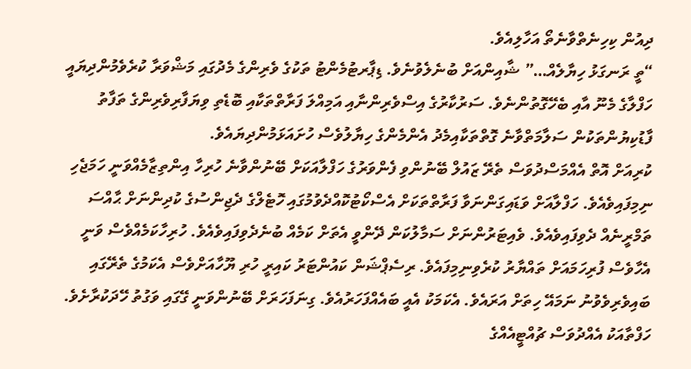ދިއުން ކިހިނެތްވާނެތޯ އަހާލިއެވެ.
“ތީ ރަނގަޅު ހިޔާލެއް…” ޝާއިންއަށް ބުނެލެވުނެވެ. ޑިޕާރޓުމެންޓު ތަކުގެ ވެރިންގެ މެދުގައި މަޝްވަރާ ކުރެވެމުންދިޔައީ ހަފްލާގެ މެނޫ އާއި ބެހޭގޮތުންނެވެ. ސަރުކާރުގެ އިސްވެރިންނާއި އަމިއްލަ ފަރާތްތަކާއި ބޮޑެތި ވިޔަފާރިވެރިންގެ ތަފާތު ފާޑުކިޔުންތަކުން ސަލާމަތްވާނެ ގޮތްތަކާއިމެދު އެންމެންގެ ހިޔާލުވެސް ހުށައަޅަމުންދިޔައެވެ.
ކުރިއަށް އޮތް އެއްމަސްދުވަސް ތެރޭ ޒައުލް ބޭނުންވި ފެންވަރުގެ ހަފްލާއަކަށް ބޭނުންވާނެ ހުރިހާ އިންތިޒާމެއްވަނީ ހަމަޖެހި ނިމިފައިވެއެވެ. ހަފްލާއަށް ވަޑައިގަންނަވާ ފަރާތްތަކަށް އެސްކޯޓުކޮއްދެވުމުގައި ހޮޓެލްގެ ދެޖިންސުގެ ކުދިންނަށް ޙާއްސަ ތަމްރީނެއް ދެވިފައިވެއެވެ. ވެއިޓަރުންނަށް ސަމާލުކަން ދޭންވީ އެތަށް ކަމެއް ބުނެދެވިފައިވެއެވެ. ހުރިހާކަމެއްވެސް ވަނީ އެހާވެސް ފުރިހަމައަށް ތައްޔާރު ކުރެވިނިމިފައެވެ. ރިސެޕްޝަން ކައުންޓަރު ކައިރީ ހުރި ޔޫހާއަށްވެސް އެކަމުގެ ތެރޭގައި ބައިވެރިވެވުނު ނަމައޭ ހިތަށް އަރައެވެ. އެކަމަކު އެއީ ބައެއްފަހަރުއެވެ. ގިނަފަހަރަށް ބޭނުންވަނީ ގޭގައި ވަގުތު ހޭދަކުރާށެވެ. ހަފްތާއަކު އެއްދުވަސް ޗުއްޓީއެއްގެ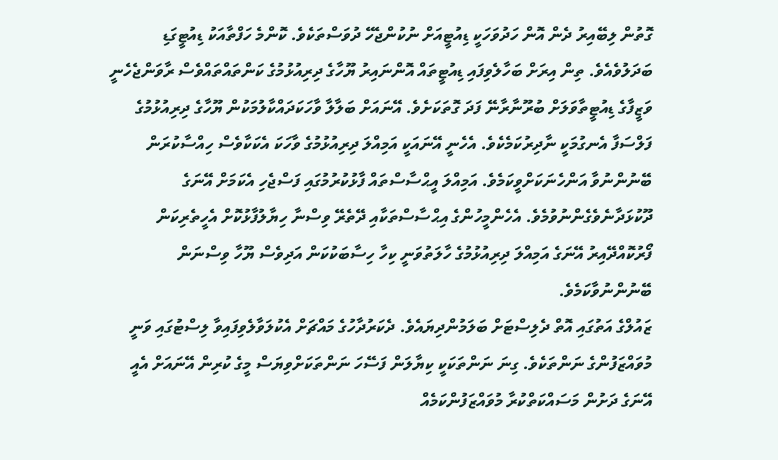ގޮތުން ލިބޭއިރު ދެން އޮން ހަދުވަހަކީ ޑިއުޓީއަށް ނުކުންޖެހޭ ދުވަސްތަކެވެ. ކޮންމެ ހަފްތާއަކު ޑިއުޓީގަޑި ބަދަލުވެއެވެ. ތިން އިރަށް ބަހާލެވިފައި ޑިއުޓީތައް އޮންނައިރު ޔޫހާގެ ދިރިއުޅުމުގެ ކަންތައްތައްވެސް ރާވަންޖެހެނީ ވަޒީފާގެ ޑިއުޓީތާވަލަށް ބުރޫނާރާނޭ ފަދަ ގޮތަކަށެވެ. އޭނައަށް ބަލާލާ ވާހަކަދައްކާލުމަކުން ޔޫހާގެ ދިރިއުޅުމުގެ ފަލްސަފާ އެނގުމަކީ ނާދިރުކަމެކެވެ. އެހެނީ އޭނައަކީ އަމިއްލަ ދިރިއުޅުމުގެ ވާހަކަ އެކަކާވެސް ހިއްސާކުރަން ބޭނުންނުވާ އަންހެނަކަށްވީކަމެވެ. އަމިއްލަ އީޙްސާސްތައް ފާޅުކުރުމުގައި ފަސްޖެހި އެކަމަށް އޭނަގެ ދޫކުޅަދާނެވެގެންނުވުމެވެ. އެހެންމީހުންގެ އިޙްސާސްތަކާއި ދޭތެރޭ ވިސްނާ ހިޔާލުފާޅުކޮށް އެހީތެރިކަން ފޯރުކޮއްދޭއިރު އޭނަގެ އަމިއްލަ ދިރިއުޅުމުގެ ހާލަތުވަނީ ކިހާ ހިސާބަކުކަން އަދިވެސް ޔޫހާ ވިސްނަން ބޭނުންނުވާކަމެވެ.
ޒައުލްގެ އަތުގައި އޮތް ދެލިސްޓަށް ބަލަމުންދިޔައެވެ. ދެކަރުދާހުގެ މައްޗަށް އެކުލަވާލެވިފައިވާ ލިސްޓުގައި ވަނީ މުވައްޒަފުންގެ ނަންތަކެވެ. ގިނަ ނަންތަކަކީ ކިޔާލަން ފަސޭހަ ނަންތަކަށްވިޔަސް މީގެ ކުރިން އޭނައަށް އެއީ އޭނަގެ ދަށުން މަސައްކަތްކުރާ މުވައްޒަފުންކަމެއް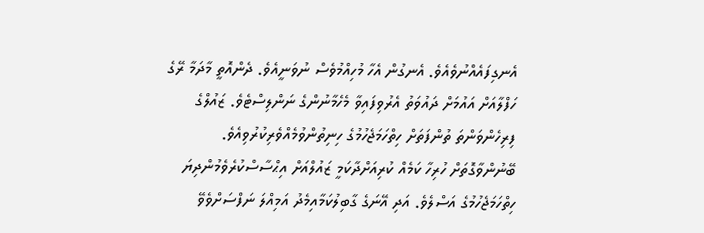އެނގިފައެއްނުވެއެވެ. އެނގުން އެހާ މުހިއްމުވެސް ނުވަނީއެވެ. ދެންއޮތީ މާދަމާ ރޭގެ ހަފްލާއަށް އައުމަށް ދައުވަތު އެރުވިފައިވާ މެހެމާނުންގެ ނަންލިސްޓެވެ. ޒައުލްގެ ފިރިހެންވަންތަ ތުންފަތަށް ހިތްހަމަޖެހުމުގެ ހިނިތުންވުމެއްވެރިކުރުވިއެވެ. ބޭނުންވާގޮތަށް ހުރިހާ ކަމެއް ކުރިއަށްދާކަމީ ޒައުލްއަށް އިޙްސާސްކުރެވެމުންދިޔަ ހިތްހަމަޖެހުމުގެ އަސްލެވެ. އަދި އޭނަގެ ގާބިލުކަމާއިމެދު އަމިއްލަ ނަފްސަށްވެވޭ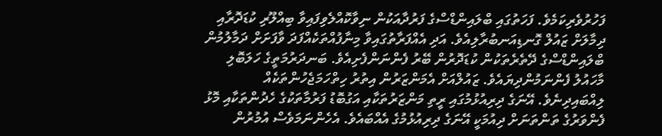ފަހުރުވެރިކަމެވެ. ފަހަތުގައި ބްލައިންޑްސްގެ ފަރުދާއަކުން ނިވާކޮއްލެވިފައިވާ ބިއްލޫރި ކުޑަދޮރާއި ދިމާލަށް ޒައުލް ގޮނޑިއަނބުރާލިއެވެ. އަދި އެއްފަރާތުގައިވާ މިނާފުއްތަކެއްފަދަ ވާފަށަށް ދަމާލުމުން ބްލައިންޑްސްގެ ދޭތެރެތަކުން ކުޑަދޮރުން ބޭރު ފެންނަންފެށިއެވެ. ބަނދަރުމަތީގެ ހަލަބޮލި މާހައުލު ފެންނަމުންދިޔައެވެ. ޒައުލްއަށް އެމަންޒަރުން އިތުރު ހިތްހަމަޖެހުންތަކެއް ލިއްބައިދިނެވެ. އޭނަގެ ދިރިއުޅުމުގައި ރީތި މަންޒަރުތަކާއި އަގުބޮޑު ފަރުމާތަކުގެ ހެދުންތަކާއި މޮޅު ފެންވަރުގެ ތަންތަނަށް ދިއުމަކީ އޭނަގެ ދިރިއުޅުމުގެ އެއްބައެވެ. އެހެންނަމަވެސް އުމުރުން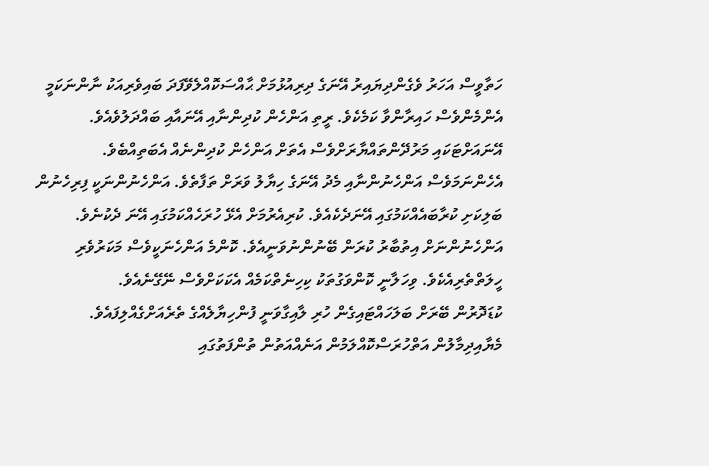ހަތާވީސް އަހަރު ވެގެންދިޔައިރު އޭނަގެ ދިރިއުޅުމަށް ޙާއްސަކޮއްލެވޭފަދަ ބައިވެރިއަކު ނާންނަކަމީ އެންމެންވެސް ހައިރާންވާ ކަމެކެވެ. ރީތި އަންހެން ކުދިންނާއި އޭނައާއި ބައްދަލުވެއެވެ. އޭނައަށްޓަކައި މަރުދޭންތައްޔާރަށްވެސް އެތަށް އަންހެން ކުދިންނެއް އެބަތިއްބެވެ. އެހެންނަމަވެސް އަންހެނުންނާއި މެދު އޭނަގެ ހިޔާލު ވަރަށް ތަފާތެވެ. އަންހެނުންނަކީ ފިރިހެނުން ބަލިކަށި ކުރާބައެއްކަމުގައި އޭނަދެކެއެވެ. ކުރިއެރުމަށް އެޅޭ ހުރަހެއްކަމުގައި އޭނަ ދެކުނެވެ. އަންހެނުންނަށް އިތުބާރު ކުރަން ބޭނުންނުވަނީއެވެ. ކޮންމެ އަންހެނަކީވެސް މަކަރުވެރި ހީލަތްތެރިއެކެވެ. ވިހަލާނީ ކޮންވަގުތަކު ކިހިނެތްކަމެއް އެކަކަށްވެސް ނޭގޭނެއެވެ.
ކުޑަދޮރުން ބޭރަށް ބަލަހައްޓައިގެން ހުރި ލާއިގާވަނީ ފުންހިޔާލެއްގެ ތެރެއަށްގެއްލިފައެވެ. މެޔާއިދިމާލުން އަތްހުރަސްކޮއްލަމުން އަނެއްއަތުން ތުންފަތުގައި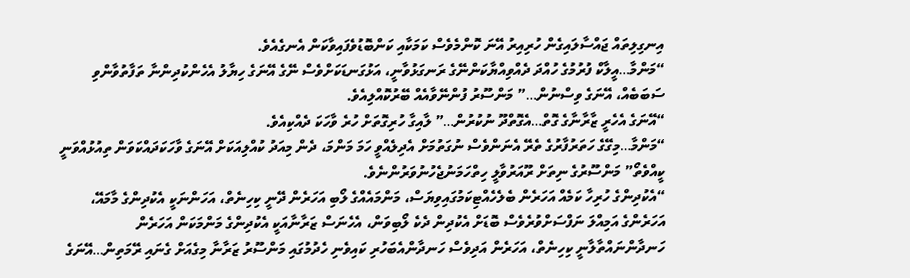އިނގިލިތައް ޖައްސާލައިގެން ހުރިއިރު އޭނަ ކޮންމެވެސް ކަމަކާއި ކަންބޮޑުވެފައިވާކަން އެނގެއެވެ.
“މަންމާ…އީލާކް ފުރުމުގެ ހުއްދަ ދެއްވިއްޔާކަންނޭގެ ރަނގަޅުވާނީ، އަޅުގަނޑަކަށްވެސް ނޭގެ އޭނަގެ ހިޔާލު އެހެންކުދިންނާ ތަފާތުވާންވި ސަބަބެއް، އޭނަގެ ވިސްނުން…” މަންސޫރު ފުންނޭވާއެއް ބޭރުކޮއްލިއެވެ.
“އޭނަގެ އެހެރީ ޒާރާނާގެ ގޮތް…އެގޮތްދޫ ނުކުރުން…” ލާއިގާ ހުރިގޮތަށް ހުރެ ވާހަކަ ދެއްކިއެވެ.
“މަންމާ…މިގޭގެ ހަތަރުފާރުގެ ތެރޭ އެނަންވެސް ނުގަތުމަށް އެދިލެއްވީ ހަމަ މަންމަ، ދެން މިއަދު ކުއްލިއަކަށް އޭނަގެ ވާހަކަދައްކަވަން ތިއުޅުއްވަނީ ކީއްވެތޯ” މަންސޫރުގެ ނިތަށް ރޫއަރުވާލީ ހިތްހަމަނުޖެހުނުވަރުންނެވެ.
“އެކުދިންގެ ހުރިހާ ކަމެއް އަހަރެން ބެލެހެއްޓިކަމުގައިވިޔަސް، މަންމައެއްގެ ލޯބި އަހަރެން ދޭނީ ކިހިނެތް، އަހަންނަކީ އެކުދިންގެ މާމައޭ، އަހަރެންގެ އަމިއްލަ ނަފްސަށްވުރެވެސް ބޮޑަށް އެކުދިން ދެކެ ލޯބިވަން، އެހެނަސް ޒަރާނާއަކީ އެކުދިންގެ މަންމަކަން އަހަރެން ހަނދާންނައްތާލާނީ ކިހިނެތް، އަހަރެން އަދިވެސް ހަނދާންއެބަހުރި ކައިވެނި ހެދުމުގައި މަންސޫރު ޒަރާނާ މިގެއަށް ގެނައި ރޭމަތިން…އޭނަގެ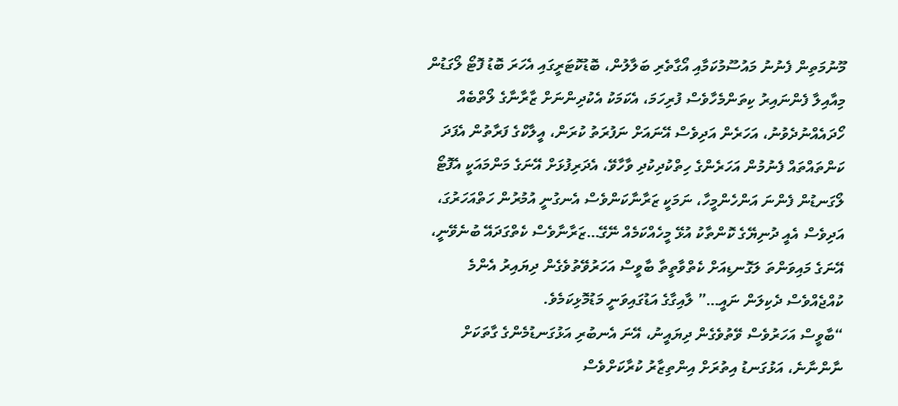މޫނުމަތިން ފެނުނު މައުސޫމުކަމާއި އޯގާތެރި ބަލާލުން، ބޮޑުކޮޓަރީގައި އެހަރަ ބޮޑު ފޮޓޯ ލޯގަޑުން މިއާއިލާ ފެންނައިރު ކިތަންމެހާވެސް ފުރިހަމަ، އެކަމަކު އެކުދިންނަށް ޒާރާނާގެ ލޯތްބެއް ހޯދައެއްނުދެވުނު، އަހަރެން އަދިވެސް އޭނައަށް ނަފުރަތު ކުރަން، އީލާކްގެ ފަރާތުން އެފަދަ ކަންތައްތައް ފެނުމުން އަހަރެންގެ ހިތްކުދިކުދި ވާހާވޭ، އެދަރިފުޅަށް އޭނަގެ މަންމައަކީ އެފޮޓޯ ލޯގަނޑުން ފެންނަ އަންހެންމީހާ، ނަމަކީ ޒަރާނާކަންވެސް އެނގުނީ އުމުރުން ހަތްއަހަރުގަ، އަދިވެސް އެއީ ދުނިޔޭގެ ކޮންތާކު އުޅޭ މީހެއްކަމެއް ނޭގޭ…ޒަރާނާވެސް ކެތްގަދައޭ ބުނެވޭނީ، އޭނަގެ މައިވަންތަ ލަގޮނޑިއަށް ކެތްވާތީތާ ބާވީސް އަހަރުވޭތުވެގެން ދިޔައިރު އެންމެ ކުއްޖެއްވެސް ދެކިލަން ނައީ…” ލާއިގާގެ އަޑުގައިވަނީ މަޑުމޮޅިކަމެވެ.
“ބާވީސް އަހަރުވެސް ވޭތުވެގެން ދިޔައީނު، އޭނަ އެނބުރި އަޅުގަނޑުމެންގެ ގާތަކަށް ނާންނާނެ، އަޅުގަނޑު އިތުރަށް އިންތިޒާރު ކުރާކަށްވެސް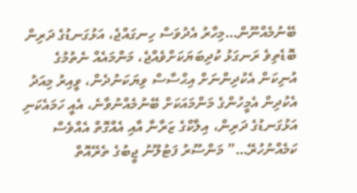ބޭނުމެއްނޫން…މިހާރު އެދުވަސް ހިނގައްޖެ، އަޅުގަނޑުގެ ދަރިން ބޮޑެތިވެ ރަނގަޅު ކުދިބަޔަކަށްވެއްޖެ، މަންމައެއް ނެތުމުގެ އުނިކަން އެކުދިންނަށް އިޙްސާސް ވިޔަކަނުދެން، ވީއިރު މިއަދު އެކުދިން އެމީހުންގެ މަންމައަކަށް ބޭނުމެއްނުވާނެ، އެއީ ހަމައެކަނި އަޅުގަނޑުގެ ދަރިން، އިލާކްގެ ޒަރާނާ އާއި އެއްގޮތް އެއްވެސް ކަމެއްނުހުރޭ…” މަންސޫރު ފަޓުލޫނު ޖީބުގެ ތެރޭއޮތް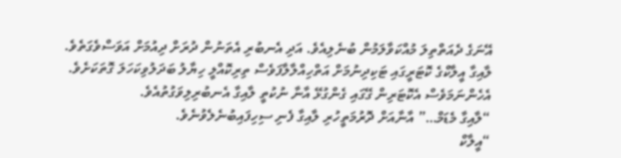އޭނަގެ ދެއަތްތިލަ މުއްކަވާލަމުން ބުނެލިއެވެ. އަދި އެނބުރި އެތަނުން ދުރަށް ދިއުމަށް އަވަސްވެގަތެވެ.
ލާއިގާ އީލާކްގެ ކޮޓަރީގައި ޓަކިދިނުމަށް އަތްހިއްލާލާފަވެސް ތިރިކޮއްލީ ހިޔާލު ބަދަލުވިކަހަލަ ގޮތަކަށެވެ. އެހެންނަމަވެސް އެކޮޓަރިން ގޭގައި ގެންގުޅޭ އާނާ ނުކުތީ ލާއިގާ އެނބުރިލިވަގުތުއެވެ.
“ލާއިގާ މެޑަމް…” އާނާއަށް ދޮރުމަތީހުރި ލާއިގާ ފެނި ސިހިފައިބުނެލެވުނެވެ.
“އީލާކް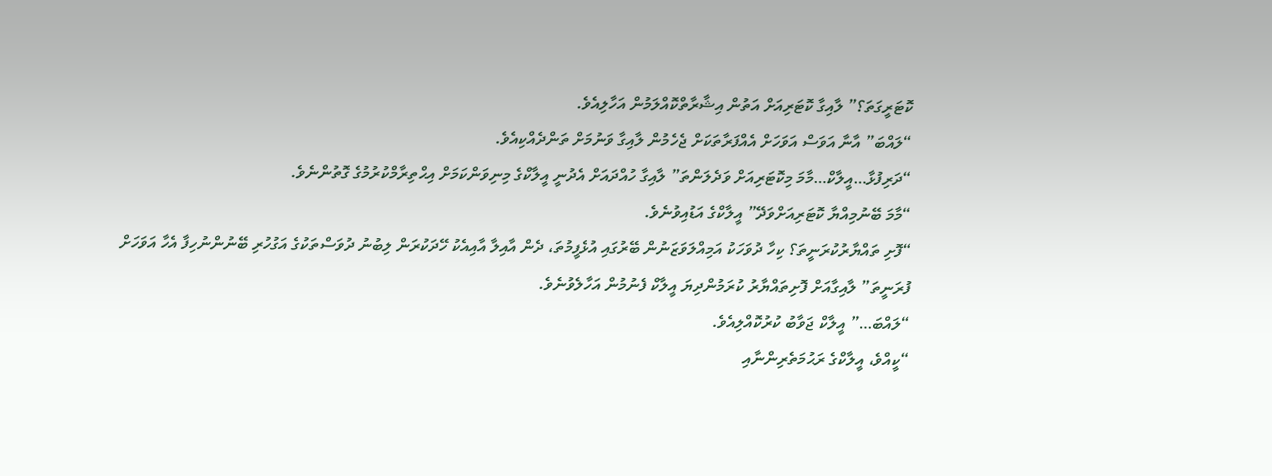ކޮޓަރީގަތަ؟” ލާއިގާ ކޮޓަރިއަށް އަތުން އިޝާރާތްކޮއްލަމުން އަހާލިއެވެ.
“ލައްބަ” އާނާ އަވަސް އަވަހަށް އެއްފަރާތަކަށް ޖެހެމުން ލާއިގާ ވަނުމަށް ތަންދެއްކިއެވެ.
“ދަރިފުޅާ…އީލާކް…މާމަ މިކޮޓަރިއަށް ވަދެލަންތަ” ލާއިގާ ހުއްދައަށް އެދުނީ އީލާކްގެ މިނިވަންކަމަށް އިޙްތިރާމްކުރުމުގެ ގޮތުންނެވެ.
“މާމަ ބޭނުމިއްޔާ ކޮޓަރިއަށްވަދޭ” އީލާކްގެ އަޑުއިވުނެވެ.
“ފޮށި ތައްޔާރުކުރަނީތަ؟ ކިހާ ދުވަހަކު އަމިއްލަވަޒަނުން ބޭރުގައި އުޅެފީމުތަ، ދެން އާއިލާ އާއިއެކު ހޭދަކުރަން ލިބުނު ދުވަސްތަކުގެ އަގުހުރި ބޭނުންނުހިފާ އެހާ އަވަހަށް ފުރަނީތަ” ލާއިގާއަށް ފޮށިތައްޔާރު ކުރަމުންދިޔަ އީލާކް ފެނުމުން އަހާލެވުނެވެ.
“ލައްބަ…” އީލާކް ޖަވާބު ކުރުކޮއްލިއެވެ.
“ކީއްވެ، އީލާކްގެ ރަޙުމަތެރިންނާއި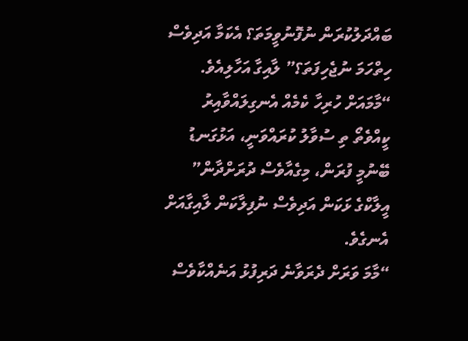ބައްދަލުކުރަން ނުފޮނުވީމަތަ؟ އެކަމާ އަދިވެސް ހިތްހަމަ ނުޖެހިފަތަ؟” ލާއިގާ އަހާލިއެވެ.
“މާމައަށް ހުރިހާ ކެމެއް އެނގިލައްވާއިރު ކީއްވެތޯ ތި ސުވާލު ކުރައްވަނީ، އަޅުގަނޑު ބޭނުމީ ފުރަން، މިގެއާވެސް ދުރަށްދާން” އީލާކްގެ ޅަކަން އަދިވެސް ނުފިލާކަން ލާއިގާއަށް އެނގެވެ.
“މާމަ ވަރަށް ދެރަވާނެ ދަރިފުޅު އަނެއްކާވެސް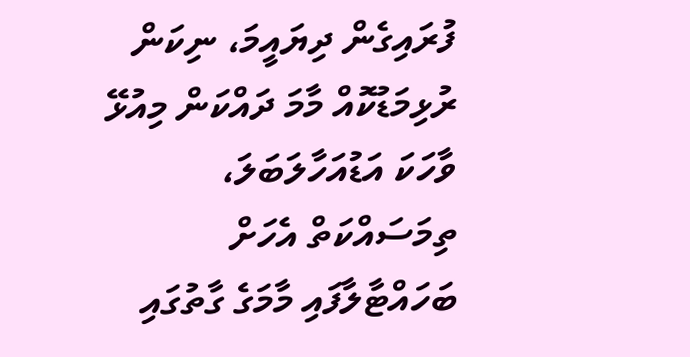ފުރައިގެން ދިޔައީމަ، ނިކަން ރުޅިމަޑުކޮއް މާމަ ދައްކަން މިއުޅޭ ވާހަކަ އަޑުއަހާލަބަލަ، ތިމަސައްކަތް އެހަށް ބަހައްޓާލާފައި މާމަގެ ގާތުގައި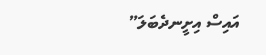އައިސް އިށީނދެބަލަ”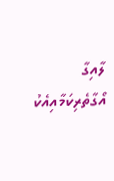ލާއިގާ އޯގާތެރިކަމާއިއެކު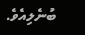ބުނެލިއެވެ.